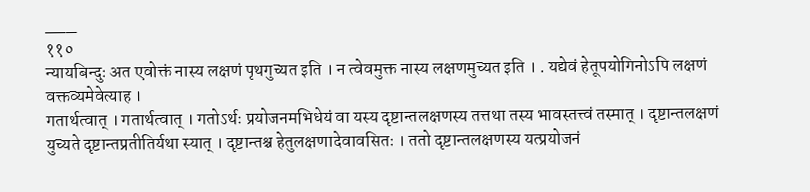___
११०
न्यायबिन्दुः अत एवोक्तं नास्य लक्षणं पृथगुच्यत इति । न त्वेवमुक्त नास्य लक्षणमुच्यत इति । . यद्येवं हेतूपयोगिनोऽपि लक्षणं वक्तव्यमेवेत्याह ।
गतार्थत्वात् । गतार्थत्वात् । गतोऽर्थः प्रयोजनमभिधेयं वा यस्य दृष्टान्तलक्षणस्य तत्तथा तस्य भावस्तत्त्वं तस्मात् । दृष्टान्तलक्षणं युच्यते दृष्टान्तप्रतीतिर्यथा स्यात् । दृष्टान्तश्च हेतुलक्षणादेवावसितः । ततो दृष्टान्तलक्षणस्य यत्प्रयोजनं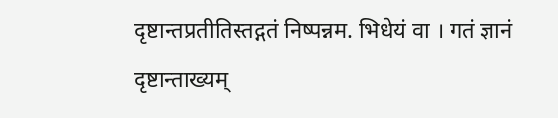दृष्टान्तप्रतीतिस्तद्गतं निष्पन्नम. भिधेयं वा । गतं ज्ञानं दृष्टान्ताख्यम्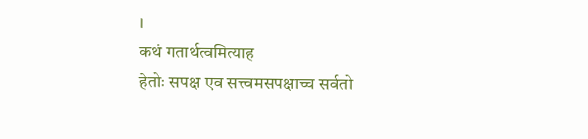।
कथं गतार्थत्वमित्याह
हेतोः सपक्ष एव सत्त्वमसपक्षाच्च सर्वतो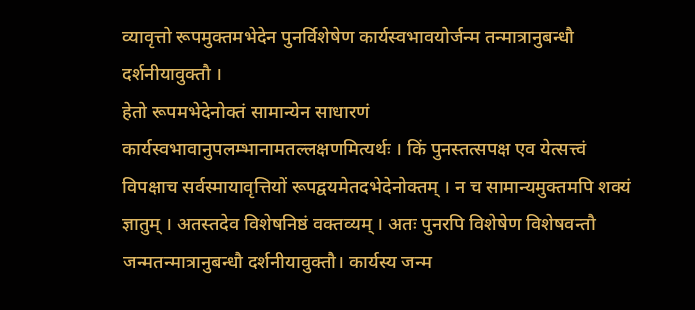व्यावृत्तो रूपमुक्तमभेदेन पुनर्विशेषेण कार्यस्वभावयोर्जन्म तन्मात्रानुबन्धौ दर्शनीयावुक्तौ ।
हेतो रूपमभेदेनोक्तं सामान्येन साधारणं कार्यस्वभावानुपलम्भानामतल्लक्षणमित्यर्थः । किं पुनस्तत्सपक्ष एव येत्सत्त्वं विपक्षाच सर्वस्मायावृत्तियों रूपद्वयमेतदभेदेनोक्तम् । न च सामान्यमुक्तमपि शक्यं ज्ञातुम् । अतस्तदेव विशेषनिष्ठं वक्तव्यम् । अतः पुनरपि विशेषेण विशेषवन्तौ जन्मतन्मात्रानुबन्धौ दर्शनीयावुक्तौ। कार्यस्य जन्म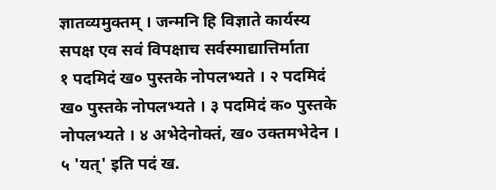ज्ञातव्यमुक्तम् । जन्मनि हि विज्ञाते कार्यस्य सपक्ष एव सवं विपक्षाच सर्वस्माद्यात्तिर्माता
१ पदमिदं ख० पुस्तके नोपलभ्यते । २ पदमिदं ख० पुस्तके नोपलभ्यते । ३ पदमिदं क० पुस्तके नोपलभ्यते । ४ अभेदेनोक्तं, ख० उक्तमभेदेन । ५ 'यत्' इति पदं ख.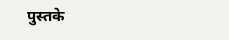पुस्तके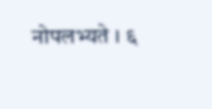नोपलभ्यते । ६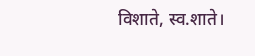विशाते, स्व.शाते।